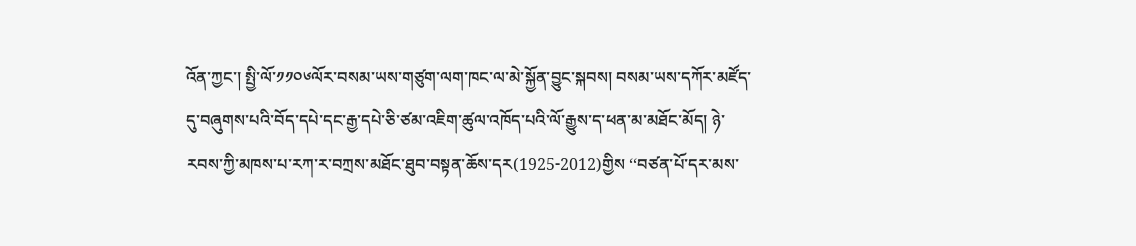འོན་ཀྱང་། སྤྱི་ལོ་༡༡༠༦ལོར་བསམ་ཡས་གཙུག་ལག་ཁང་ལ་མེ་སྐྱོན་བྱུང་སྐབས། བསམ་ཡས་དཀོར་མཛོད་དུ་བཞུགས་པའི་བོད་དཔེ་དང་རྒྱ་དཔེ་ཅི་ཙམ་འཇིག་ཚུལ་འཁོད་པའི་ལོ་རྒྱུས་ད་ཕན་མ་མཐོང་མོད། ཉེ་རབས་ཀྱི་མཁས་པ་རཀ་ར་བཀྲས་མཐོང་ཐུབ་བསྟན་ཆོས་དར(1925-2012)གྱིས ‘‘བཙན་པོ་དར་མས་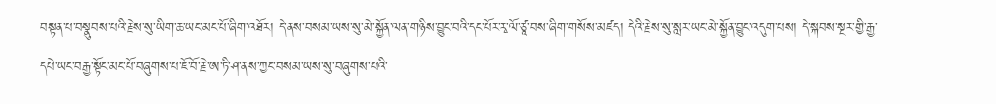བསྟན་པ་བསྣུབས་པའི་རྗེས་སུ་ཡིག་ཆ་ཡང་མང་པོ་ཞིག་འཐོར། དེ་ནས་བསམ་ཡས་སུ་མེ་སྐྱོན་ལན་གཉིས་བྱུང་བའི་དང་པོར་རྭ་ལོ་ཙཱ་བས་ཞིག་གསོས་མཛད། དེའི་རྗེས་སུ་སླར་ཡང་མེ་སྐྱོན་བྱུང་འདུག་པས། དེ་སྐབས་སྔར་གྱི་རྒྱ་དཔེ་ཡང་བརྒྱ་སྟོང་མང་པོ་བཞུགས་པ་ཇོ་བོ་རྗེ་ཨ་ཏི་ཤ་ནས་ཀྱང་བསམ་ཡས་སུ་བཞུགས་པའི་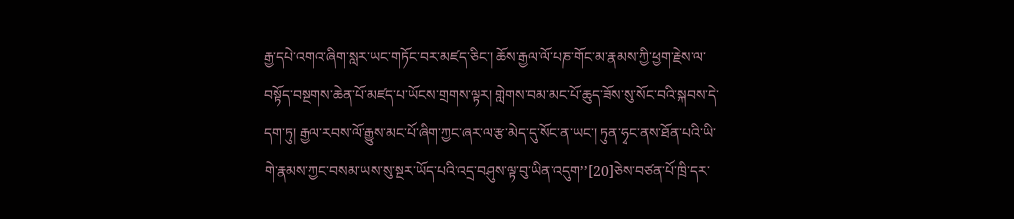རྒྱ་དཔེ་འགའ་ཞིག་སླར་ཡང་གཏོང་བར་མཛད་ཅིང་། ཆོས་རྒྱལ་ལོ་པཎ་གོང་མ་རྣམས་ཀྱི་ཕྱག་རྗེས་ལ་བསྟོད་བསྔགས་ཆེན་པོ་མཛད་པ་ཡོངས་གྲགས་ལྟར། གླེགས་བམ་མང་པོ་ཆུད་ཟོས་སུ་སོང་བའི་སྐབས་དེ་དག་ཏུ། རྒྱལ་རབས་ལོ་རྒྱུས་མང་པོ་ཞིག་ཀྱང་ཞར་ལ་རྩ་མེད་དུ་སོང་ན་ཡང་། ཏུན་ཧྭང་ནས་ཐོན་པའི་ཡི་གེ་རྣམས་ཀྱང་བསམ་ཡས་སུ་སྔར་ཡོད་པའི་འདྲ་བཤུས་ལྟ་བུ་ཡིན་འདུག’’[20]ཅེས་བཙན་པོ་ཁྲི་དར་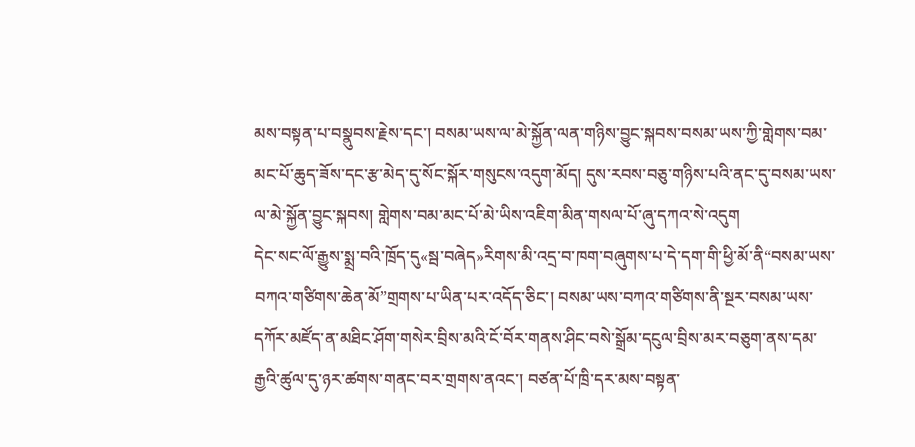མས་བསྟན་པ་བསྣུབས་རྗེས་དང་། བསམ་ཡས་ལ་མེ་སྐྱོན་ལན་གཉིས་བྱུང་སྐབས་བསམ་ཡས་ཀྱི་གླེགས་བམ་མང་པོ་ཆུད་ཟོས་དང་རྩ་མེད་དུ་སོང་སྐོར་གསུངས་འདུག་མོད། དུས་རབས་བཅུ་གཉིས་པའི་ནང་དུ་བསམ་ཡས་ལ་མེ་སྐྱོན་བྱུང་སྐབས། གླེགས་བམ་མང་པོ་མེ་ཡིས་འཇིག་མིན་གསལ་པོ་ཞུ་དཀའ་སེ་འདུག
དེང་སང་ལོ་རྒྱུས་སྨྲ་བའི་ཁྲོད་དུ«སྦ་བཞེད»རིགས་མི་འདྲ་བ་ཁག་བཞུགས་པ་དེ་དག་གི་ཕྱི་མོ་ནི“བསམ་ཡས་བཀའ་གཙིགས་ཆེན་མོ”གྲགས་པ་ཡིན་པར་འདོད་ཅིང་། བསམ་ཡས་བཀའ་གཙིགས་ནི་སྔར་བསམ་ཡས་དཀོར་མཛོད་ན་མཐིང་ཤོག་གསེར་བྲིས་མའི་ངོ་བོར་གནས་ཤིང་བསེ་སྒྲོམ་དངུལ་བྲིས་མར་བཅུག་ནས་དམ་རྒྱའི་ཚུལ་དུ་ཉར་ཚགས་གནང་བར་གྲགས་ནའང་། བཙན་པོ་ཁྲི་དར་མས་བསྟན་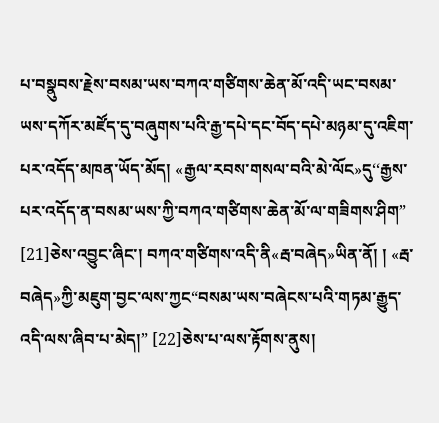པ་བསྣུབས་རྗེས་བསམ་ཡས་བཀའ་གཙིགས་ཆེན་མོ་འདི་ཡང་བསམ་ཡས་དཀོར་མཛོད་དུ་བཞུགས་པའི་རྒྱ་དཔེ་དང་བོད་དཔེ་མཉམ་དུ་འཇིག་པར་འདོད་མཁན་ཡོད་མོད། «རྒྱལ་རབས་གསལ་བའི་མེ་ལོང»དུ‘‘རྒྱས་པར་འདོད་ན་བསམ་ཡས་ཀྱི་བཀའ་གཙིགས་ཆེན་མོ་ལ་གཟིགས་ཤིག” [21]ཅེས་འབྱུང་ཞིང་། བཀའ་གཙིགས་འདི་ནི«རྦ་བཞེད»ཡིན་ནོ། ། «རྦ་བཞེད»ཀྱི་མཇུག་བྱང་ལས་ཀྱང“བསམ་ཡས་བཞེངས་པའི་གཏམ་རྒྱུད་འདི་ལས་ཞིབ་པ་མེད།” [22]ཅེས་པ་ལས་རྟོགས་ནུས།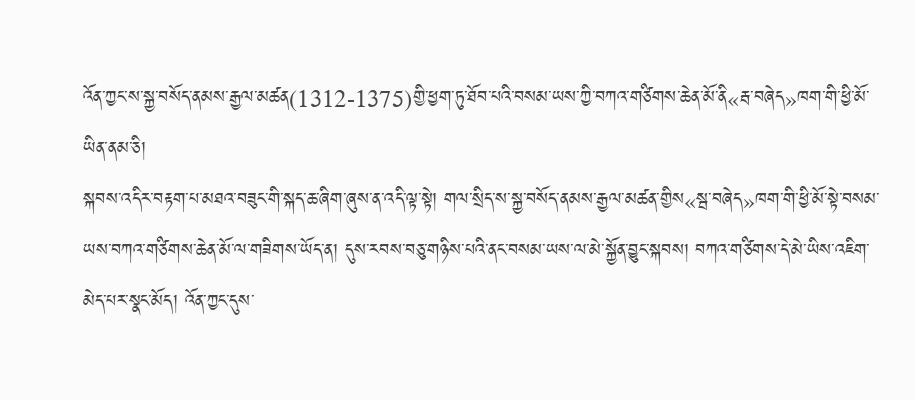འོན་ཀྱང་ས་སྐྱ་བསོད་ནམས་རྒྱལ་མཚན(1312-1375)གྱི་ཕྱག་ཏུ་ཐོབ་པའི་བསམ་ཡས་ཀྱི་བཀའ་གཙིགས་ཆེན་མོ་ནི«རྦ་བཞེད»ཁག་གི་ཕྱི་མོ་ཡིན་ནམ་ཅི།
སྐབས་འདིར་བརྟག་པ་མཐའ་བཟུང་གི་སྐད་ཆ་ཞིག་ཞུས་ན་འདི་ལྟ་སྟེ། གལ་སྲིད་ས་སྐྱ་བསོད་ནམས་རྒྱལ་མཚན་གྱིས«སྦ་བཞེད»ཁག་གི་ཕྱི་མོ་སྟེ་བསམ་ཡས་བཀའ་གཙིགས་ཆེན་མོ་ལ་གཟིགས་ཡོད་ན། དུས་རབས་བཅུ་གཉིས་པའི་ནང་བསམ་ཡས་ལ་མེ་སྐྱོན་བྱུང་སྐབས། བཀའ་གཙིགས་དེ་མེ་ཡིས་འཇིག་མེད་པར་སྣང་མོད། འོན་ཀྱང་དུས་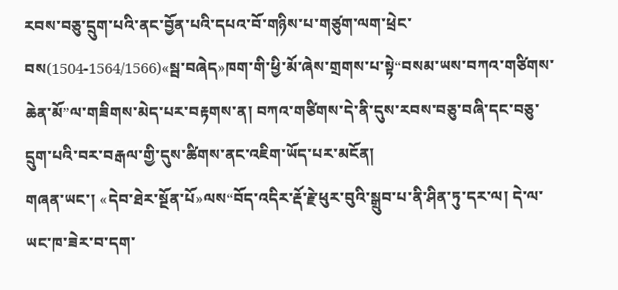རབས་བཅུ་དྲུག་པའི་ནང་བྱོན་པའི་དཔའ་བོ་གཉིས་པ་གཙུག་ལག་ཕྲེང་བས(1504-1564/1566)«སྦ་བཞེད»ཁག་གི་ཕྱི་མོ་ཞེས་གྲགས་པ་སྟེ“བསམ་ཡས་བཀའ་གཙིགས་ཆེན་མོ”ལ་གཟིགས་མེད་པར་བརྟགས་ན། བཀའ་གཙིགས་དེ་ནི་དུས་རབས་བཅུ་བཞི་དང་བཅུ་དྲུག་པའི་བར་བརྒལ་གྱི་དུས་ཚིགས་ནང་འཇིག་ཡོད་པར་མངོན།
གཞན་ཡང་། «དེབ་ཐེར་སྔོན་པོ»ལས“བོད་འདིར་རྡོ་རྗེ་ཕུར་བུའི་སྒྲུབ་པ་ནི་ཤིན་ཏུ་དར་ལ། དེ་ལ་ཡང་ཁ་ཟེར་བ་དག་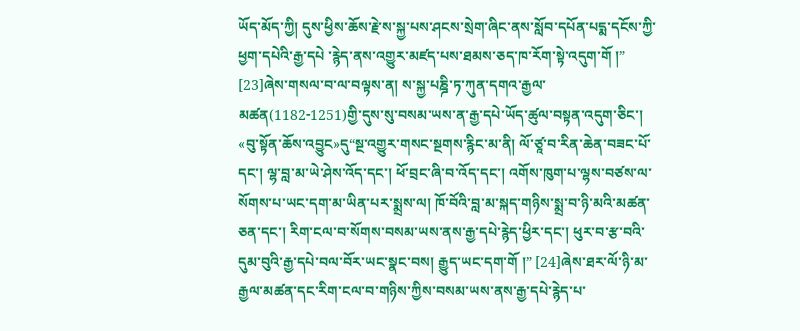ཡོད་མོད་ཀྱི། དུས་ཕྱིས་ཆོས་རྗེ་ས་སྐྱ་པས་ཤངས་སྲེག་ཞིང་ནས་སློབ་དཔོན་པདྨ་དངོས་ཀྱི་ཕྱག་དཔེའི་རྒྱ་དཔེ ་རྙེད་ནས་འགྱུར་མཛད་པས་ཐམས་ཅད་ཁ་རོག་སྟེ་འདུག་གོ །” [23]ཞེས་གསལ་བ་ལ་བལྟས་ན། ས་སྐྱ་པཎྜི་ཏ་ཀུན་དགའ་རྒྱལ་མཚན(1182-1251)གྱི་དུས་སུ་བསམ་ཡས་ན་རྒྱ་དཔེ་ཡོད་ཚུལ་བསྟན་འདུག་ཅིང་། «བུ་སྟོན་ཆོས་འབྱུང»དུ“སྔ་འགྱུར་གསང་སྔགས་རྙིང་མ་ནི། ལོ་ཙཱ་བ་རིན་ཆེན་བཟང་པོ་དང་། ལྷ་བླ་མ་ཡེ་ཤེས་འོད་དང་། ཕོ་བྲང་ཞི་བ་འོད་དང་། འགོས་ཁུག་པ་ལྷས་བཙས་ལ་སོགས་པ་ཡང་དག་མ་ཡིན་པར་སྨྲས་ལ། ཁོ་བོའི་བླ་མ་སྐད་གཉིས་སྨྲ་བ་ཉི་མའི་མཚན་ཅན་དང་། རིག་ངལ་བ་སོགས་བསམ་ཡས་ནས་རྒྱ་དཔེ་རྙེད་ཕྱིར་དང་། ཕུར་བ་རྩ་བའི་དུམ་བུའི་རྒྱ་དཔེ་བལ་བོར་ཡང་སྣང་བས། རྒྱུད་ཡང་དག་གོ །” [24]ཞེས་ཐར་ལོ་ཉི་མ་རྒྱལ་མཚན་དང་རིག་ངལ་བ་གཉིས་ཀྱིས་བསམ་ཡས་ནས་རྒྱ་དཔེ་རྙེད་པ་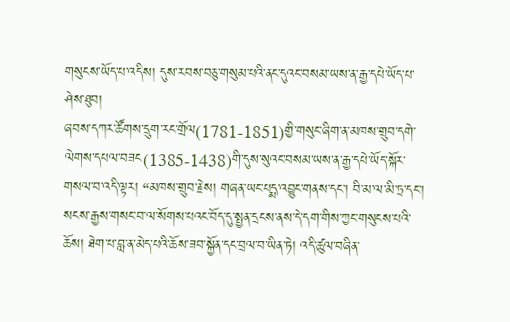གསུངས་ཡོད་པ་འདིས། དུས་རབས་བཅུ་གསུམ་པའི་ནང་དུའང་བསམ་ཡས་ན་རྒྱ་དཔེ་ཡོད་པ་ཤེས་ཐུབ།
ཞབས་དཀར་ཚོགས་དྲུག་རང་གྲོལ(1781-1851)གྱི་གསུང་ཞིག་ན་མཁས་གྲུབ་དགེ་ལེགས་དཔལ་བཟང(1385-1438)གི་དུས་སུའང་བསམ་ཡས་ན་རྒྱ་དཔེ་ཡོད་སྐོར་གསལ་བ་འདི་ལྟར། “མཁས་གྲུབ་རྗེས། གཞན་ཡང་པདྨ་འབྱུང་གནས་དང་། བི་མ་ལ་མི་ཏྲ་དང་། སངས་རྒྱས་གསང་བ་ལ་སོགས་པའང་བོད་དུ་སྤྱན་དྲངས་ནས་དེ་དག་གིས་ཀྱང་གསུངས་པའི་ཆོས། ཐེག་པ་བླ་ན་མེད་པའི་ཆོས་ཟབ་སྐྱོན་དང་བྲལ་བ་ཡིན་ཏེ། འདི་ཚུལ་བཞིན་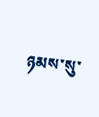ཉམས་སུ་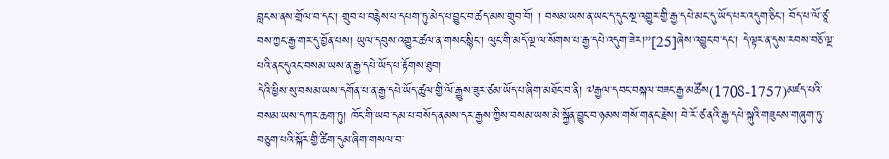བླངས་ནས་གྲོལ་བ་དང་། གྲུབ་པ་བརྙེས་པ་དཔག་ཏུ་མེད་པ་བྱུང་བ་ཚད་མས་གྲུབ་བོ། ། བསམ་ཡས་ན་ཡང་ད་དུང་སྔ་འགྱུར་གྱི་རྒྱ་དཔེ་མང་དུ་ཡོད་པར་འདུག་ཅིང་། བོད་པ་ལོ་ཙཱ་བས་ཀྱང་རྒྱ་གར་དུ་བྱོན་པས། ཡུལ་དབུས་འགྱུར་ཚལ་ན་གསང་སྙིང་། ལུང་གི་མདོ་ལྔ་ལ་སོགས་པ་རྒྱ་དཔེ་འདུག་ཟེར།’’[25]ཞེས་འབྱུང་བ་དང་། དེ་ལྟར་ན་དུས་རབས་བཅོ་ལྔ་པའི་ནང་དུའང་བསམ་ཡས་ན་རྒྱ་དཔེ་ཡོད་པ་རྟོགས་ཐུབ།
དེའི་ཕྱིས་སུ་བསམ་ཡས་དགོན་པ་ན་རྒྱ་དཔེ་ཡོད་ཚུལ་གྱི་ལོ་རྒྱུས་ཟུར་ཙམ་ཡོད་པ་ཞིག་མཐོང་བ་ནི། ༧རྒྱལ་དབང་བསྐལ་བཟང་རྒྱ་མཚོས(1708-1757)མཛད་པའི་བསམ་ཡས་དཀར་ཆག་ཏུ། ཁོང་གི་ཡབ་དམ་པ་བསོད་ནམས་དར་རྒྱས་ཀྱིས་བསམ་ཡས་མེ་སྐྱོན་བྱུང་བ་ཉམས་གསོ་གནང་རྗེས། བེ་རོ་ཙ་ནའི་རྒྱ་དཔེ་སྐུའི་གཟུངས་གཞུག་ཏུ་བཅུག་པའི་སྐོར་གྱི་ཚིག་དུམ་ཞིག་གསལ་བ་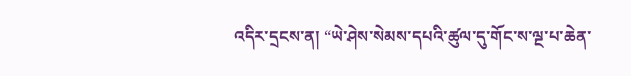འདིར་དྲངས་ན། “ཡེ་ཤེས་སེམས་དཔའི་ཚུལ་དུ་གོང་ས་ལྔ་པ་ཆེན་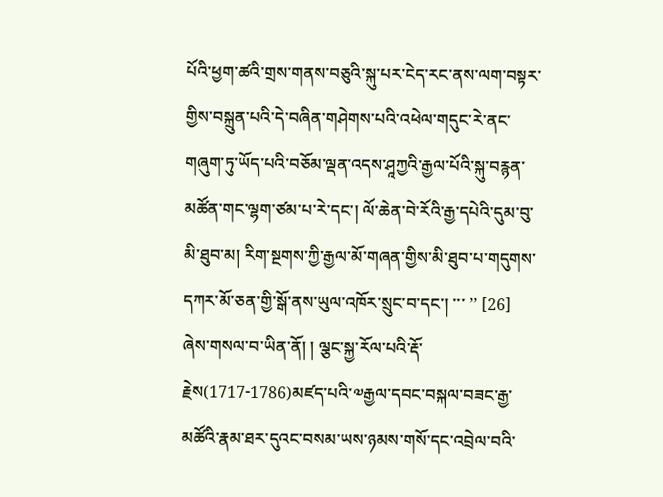པོའི་ཕྱག་ཚའི་གྲས་གནས་བཅུའི་སྐུ་པར་ངེད་རང་ནས་ལག་བསྟར་གྱིས་བསྐྲུན་པའི་དེ་བཞིན་གཤེགས་པའི་འཕེལ་གདུང་རེ་ནང་གཞུག་ཏུ་ཡོད་པའི་བཅོམ་ལྡན་འདས་ཤཱཀྱའི་རྒྱལ་པོའི་སྐུ་བརྙན་མཚོན་གང་ལྷག་ཙམ་པ་རེ་དང་། ལོ་ཆེན་བེ་རོའི་རྒྱ་དཔེའི་དུམ་བུ་མི་ཐུབ་མ། རིག་སྔགས་ཀྱི་རྒྱལ་མོ་གཞན་གྱིས་མི་ཐུབ་པ་གདུགས་དཀར་མོ་ཅན་གྱི་སྒོ་ནས་ཡུལ་འཁོར་སྲུང་བ་དང་། ་་་ ’’ [26] ཞེས་གསལ་བ་ཡིན་ནོ། ། ལྕང་སྐྱ་རོལ་པའི་རྡོ་རྗེས(1717-1786)མཛད་པའི་༧རྒྱལ་དབང་བསྐལ་བཟང་རྒྱ་མཚོའི་རྣམ་ཐར་དུའང་བསམ་ཡས་ཉམས་གསོ་དང་འབྲེལ་བའི་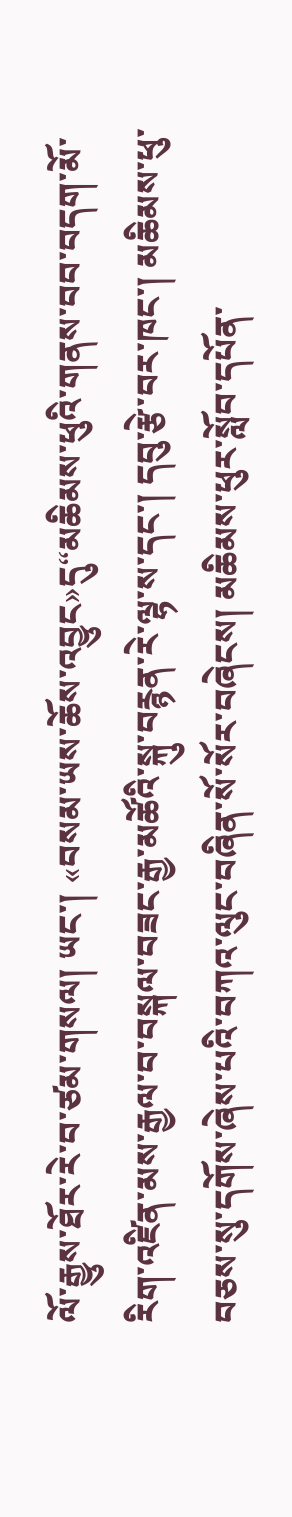ལོ་རྒྱུས་ཐོར་རེ་བ་ཙམ་གསལ། ཡང་། «བསམ་ཡས་ཆོས་འབྱུང»དུ“མཆིམས་ཕུའི་གནས་བབ་བདག་མོ་རིག་འཛིན་མས་རྒྱལ་བ་བསྐལ་བཟང་རྒྱ་མཚོའི་སྐུ་བརྙན་རེ་ལྷ་ས་དང་། དབུ་རྩེ་བར་ཁང་། མཆིམས་ཕུ་བཅས་སུ་དགོས་ཞེས་པའི་བཀའ་ལུང་བཞིན་སོ་སོར་བཞེངས། མཆིམས་ཕུར་སློབ་དཔོན་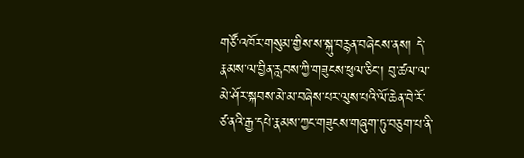གཙོ་འཁོར་གསུམ་གྱིས་ས་སྐུ་བརྙན་བཞེངས་ནས། དེ་རྣམས་ལ་བྱིན་རླབས་ཀྱི་གཟུངས་ཕུལ་ཅིང་། བུ་ཚལ་ལ་མེ་ཤོར་སྐབས་མེ་མ་བཞེས་པར་ལུས་པའི་ལོ་ཆེན་བེ་རོ་ཙ་ནའི་རྒྱ་དཔེ་རྣམས་ཀྱང་གཟུངས་གཞུག་ཏུ་བཅུག་པ་ནི་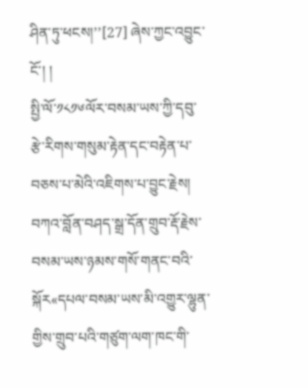ཤིན་ཏུ་ཕངས།’’[27] ཞེས་ཀྱང་འབྱུང་ངོ་། །
སྤྱི་ལོ་༡༨༡༦ལོར་བསམ་ཡས་ཀྱི་དབུ་རྩེ་རིགས་གསུམ་རྟེན་དང་བརྟེན་པ་བཅས་པ་མེའི་འཇིགས་པ་བྱུང་རྗེས། བཀའ་བློན་བཤད་སྒྲ་དོན་གྲུབ་རྡོ་རྗེས་བསམ་ཡས་ཉམས་གསོ་གནང་བའི་སྐོར«དཔལ་བསམ་ཡས་མི་འགྱུར་ལྷུན་གྱིས་གྲུབ་པའི་གཙུག་ལག་ཁང་གི་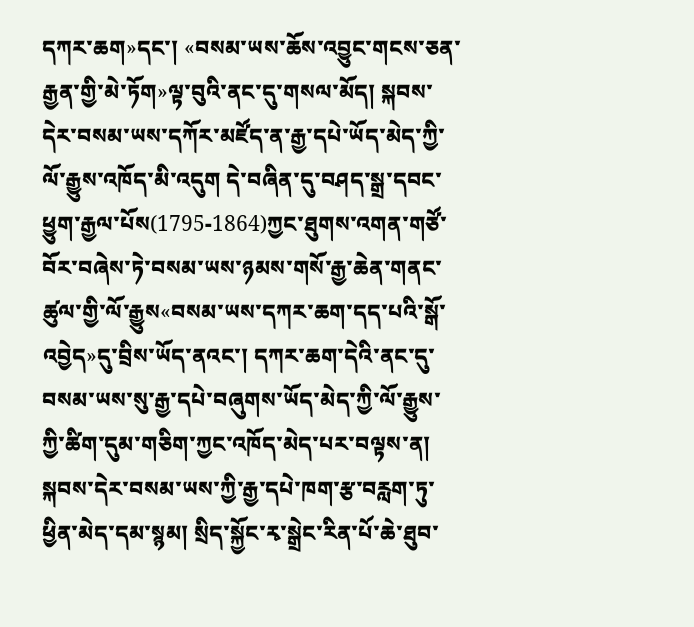དཀར་ཆག»དང་། «བསམ་ཡས་ཆོས་འབྱུང་གངས་ཅན་རྒྱན་གྱི་མེ་ཏོག»ལྟ་བུའི་ནང་དུ་གསལ་མོད། སྐབས་དེར་བསམ་ཡས་དཀོར་མཛོད་ན་རྒྱ་དཔེ་ཡོད་མེད་ཀྱི་ལོ་རྒྱུས་འཁོད་མི་འདུག དེ་བཞིན་དུ་བཤད་སྒྲ་དབང་ཕྱུག་རྒྱལ་པོས(1795-1864)ཀྱང་ཐུགས་འགན་གཙོ་བོར་བཞེས་ཏེ་བསམ་ཡས་ཉམས་གསོ་རྒྱ་ཆེན་གནང་ཚུལ་གྱི་ལོ་རྒྱུས«བསམ་ཡས་དཀར་ཆག་དད་པའི་སྒོ་འབྱེད»དུ་བྲིས་ཡོད་ནའང་། དཀར་ཆག་དེའི་ནང་དུ་བསམ་ཡས་སུ་རྒྱ་དཔེ་བཞུགས་ཡོད་མེད་ཀྱི་ལོ་རྒྱུས་ཀྱི་ཚིག་དུམ་གཅིག་ཀྱང་འཁོད་མེད་པར་བལྟས་ན། སྐབས་དེར་བསམ་ཡས་ཀྱི་རྒྱ་དཔེ་ཁག་རྩ་བརླག་ཏུ་ཕྱིན་མེད་དམ་སྙམ། སྲིད་སྐྱོང་རྭ་སྒྲེང་རིན་པོ་ཆེ་ཐུབ་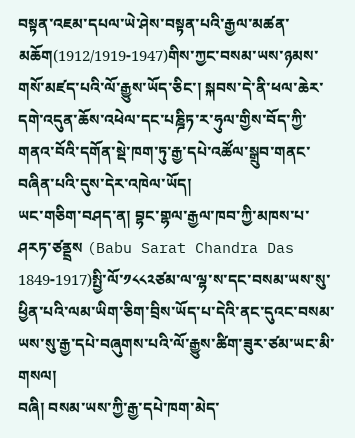བསྟན་འཇམ་དཔལ་ཡེ་ཤེས་བསྟན་པའི་རྒྱལ་མཚན་མཆོག(1912/1919-1947)གིས་ཀྱང་བསམ་ཡས་ཉམས་གསོ་མཛད་པའི་ལོ་རྒྱུས་ཡོད་ཅིང་། སྐབས་དེ་ནི་ཕལ་ཆེར་དགེ་འདུན་ཆོས་འཕེལ་དང་པཎྜིཏ་ར་ཧུལ་གྱིས་བོད་ཀྱི་གནའ་བོའི་དགོན་སྡེ་ཁག་ཏུ་རྒྱ་དཔེ་འཚོལ་སྒྲུབ་གནང་བཞིན་པའི་དུས་དེར་འཁེལ་ཡོད།
ཡང་གཅིག་བཤད་ན། བྷང་གྷལ་རྒྱལ་ཁབ་ཀྱི་མཁས་པ་ཤརཏ་ཙནྡྲས (Babu Sarat Chandra Das 1849-1917)སྤྱི་ལོ་༡༨༨༢ཙམ་ལ་ལྷ་ས་དང་བསམ་ཡས་སུ་ཕྱིན་པའི་ལམ་ཡིག་ཅིག་བྲིས་ཡོད་པ་དེའི་ནང་དུའང་བསམ་ཡས་སུ་རྒྱ་དཔེ་བཞུགས་པའི་ལོ་རྒྱུས་ཚིག་ཟུར་ཙམ་ཡང་མི་གསལ།
བཞི། བསམ་ཡས་ཀྱི་རྒྱ་དཔེ་ཁག་མེད་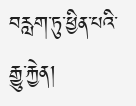བརླག་ཏུ་ཕྱིན་པའི་རྒྱུ་རྐྱེན།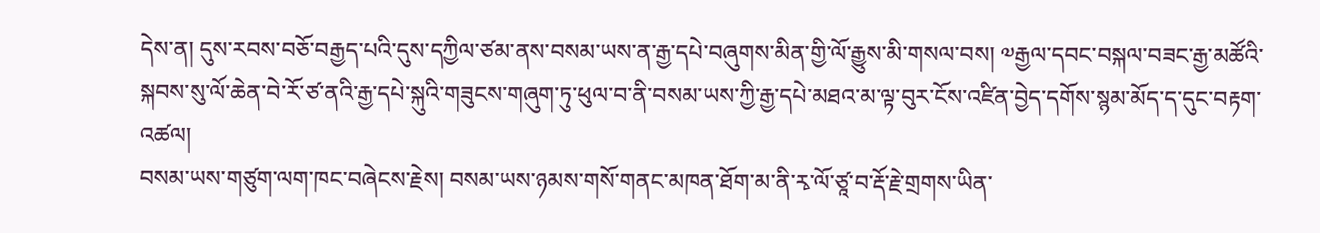དེས་ན། དུས་རབས་བཅོ་བརྒྱད་པའི་དུས་དཀྱིལ་ཙམ་ནས་བསམ་ཡས་ན་རྒྱ་དཔེ་བཞུགས་མིན་གྱི་ལོ་རྒྱུས་མི་གསལ་བས། ༧རྒྱལ་དབང་བསྐལ་བཟང་རྒྱ་མཚོའི་སྐབས་སུ་ལོ་ཆེན་བེ་རོ་ཙ་ནའི་རྒྱ་དཔེ་སྐུའི་གཟུངས་གཞུག་ཏུ་ཕུལ་བ་ནི་བསམ་ཡས་ཀྱི་རྒྱ་དཔེ་མཐའ་མ་ལྟ་བུར་ངོས་འཛིན་བྱེད་དགོས་སྙམ་མོད་ད་དུང་བརྟག་འཚལ།
བསམ་ཡས་གཙུག་ལག་ཁང་བཞེངས་རྗེས། བསམ་ཡས་ཉམས་གསོ་གནང་མཁན་ཐོག་མ་ནི་རྭ་ལོ་ཙཱ་བ་རྡོ་རྗེ་གྲགས་ཡིན་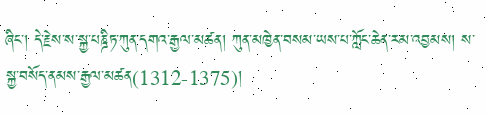ཞིང་། དེ་རྗེས་ས་སྐྱ་པཎྜིཏ་ཀུན་དགའ་རྒྱལ་མཚན། ཀུན་མཁྱེན་བསམ་ཡས་པ་ཀློང་ཆེན་རམ་འབྱམས། ས་སྐྱ་བསོད་ནམས་རྒྱལ་མཚན(1312-1375)།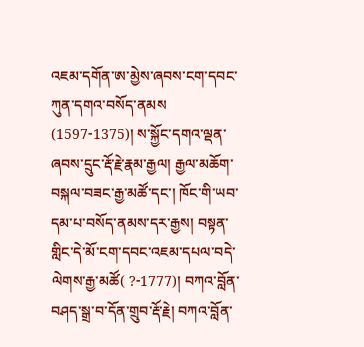འཇམ་དགོན་ཨ་མྱེས་ཞབས་ངག་དབང་ཀུན་དགའ་བསོད་ནམས (1597-1375)། ས་སྐྱོང་དགའ་ལྡན་ཞབས་དྲུང་རྡོ་རྗེ་རྣམ་རྒྱལ། རྒྱལ་མཆོག་བསྐལ་བཟང་རྒྱ་མཚོ་དང་། ཁོང་གི་ཡབ་དམ་པ་བསོད་ནམས་དར་རྒྱས། བསྟན་གླིང་དེ་མོ་ངག་དབང་འཇམ་དཔལ་བདེ་ལེགས་རྒྱ་མཚོ( ?-1777)། བཀའ་བློན་བཤད་སྒྲ་བ་དོན་གྲུབ་རྡོ་རྗེ། བཀའ་བློན་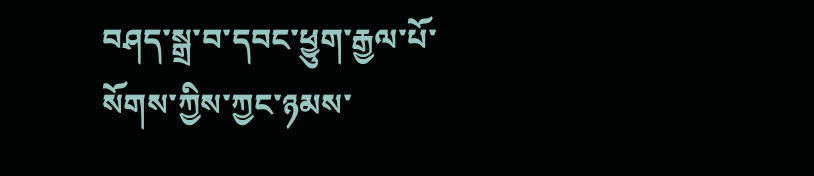བཤད་སྒྲ་བ་དབང་ཕྱུག་རྒྱལ་པོ་སོགས་ཀྱིས་ཀྱང་ཉམས་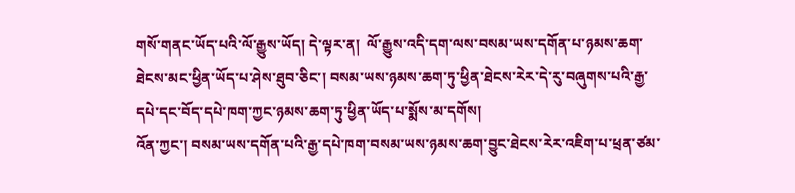གསོ་གནང་ཡོད་པའི་ལོ་རྒྱུས་ཡོད། དེ་ལྟར་ན།  ལོ་རྒྱུས་འདི་དག་ལས་བསམ་ཡས་དགོན་པ་ཉམས་ཆག་ཐེངས་མང་ཕྱིན་ཡོད་པ་ཤེས་ཐུབ་ཅིང་། བསམ་ཡས་ཉམས་ཆག་ཏུ་ཕྱིན་ཐེངས་རེར་དེ་རུ་བཞུགས་པའི་རྒྱ་དཔེ་དང་བོད་དཔེ་ཁག་ཀྱང་ཉམས་ཆག་ཏུ་ཕྱིན་ཡོད་པ་སྨོས་མ་དགོས།
འོན་ཀྱང་། བསམ་ཡས་དགོན་པའི་རྒྱ་དཔེ་ཁག་བསམ་ཡས་ཉམས་ཆག་བྱུང་ཐེངས་རེར་འཇིག་པ་ཕྲན་ཙམ་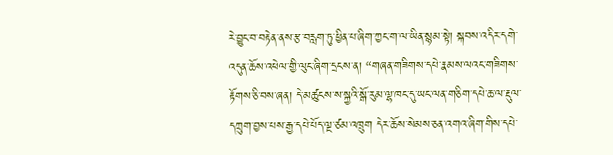རེ་བྱུང་བ་བརྟེན་ནས་རྩ་བརླག་ཏུ་ཕྱིན་པ་ཞིག་ཀྱང་ག་ལ་ཡིན་སྙམ་སྟེ། སྐབས་འདིར་དགེ་འདུན་ཆོས་འཕེལ་གྱི་ལུང་ཞིག་དྲངས་ན། “གཞན་གཟིགས་དཔེ་རྣམས་ལའང་གཟིགས་རྟོགས་ཅི་བས་ཞན། དེ་མཚུངས་ས་སྐྱའི་སྒོ་རུམ་ལྷ་ཁང་དུ་ཡང་ལན་གཅིག་དཔེ་ཆ་ལ་རྡུལ་དཀྲུག་བྱས་པས་རྒྱ་དཔེ་པོད་ལྔ་ཙམ་འཁྲུག དེར་ཆོས་སེམས་ཅན་འགའ་ཞིག་གིས་དཔེ་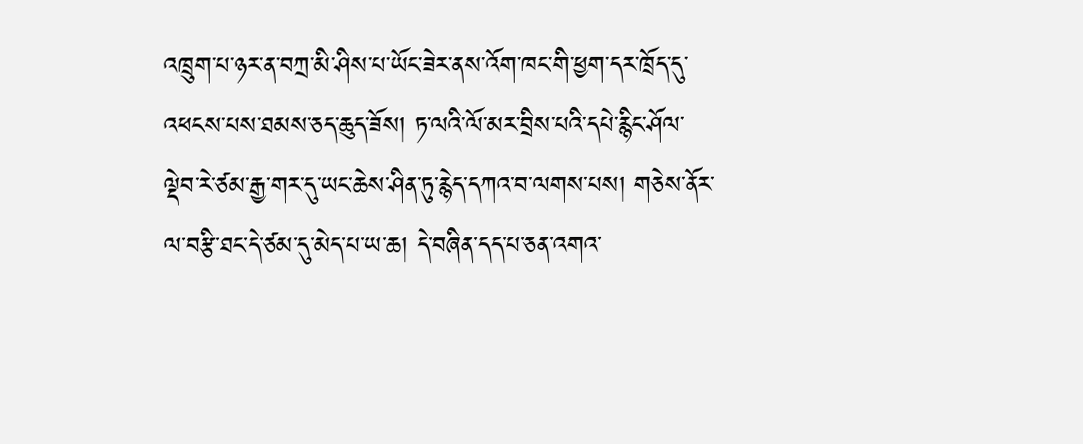འཁྲུག་པ་ཉར་ན་བཀྲ་མི་ཤིས་པ་ཡོང་ཟེར་ནས་འོག་ཁང་གི་ཕྱག་དར་ཁྲོད་དུ་འཕངས་པས་ཐམས་ཅད་ཆུད་ཟོས། ཏ་ལའི་ལོ་མར་བྲིས་པའི་དཔེ་རྙིང་ཤོལ་ལྡེབ་རེ་ཙམ་རྒྱ་གར་དུ་ཡང་ཆེས་ཤིན་ཏུ་རྙེད་དཀའ་བ་ལགས་པས། གཅེས་ནོར་ལ་བརྩི་ཐང་དེ་ཙམ་དུ་མེད་པ་ཡ་ཆ། དེ་བཞིན་དད་པ་ཅན་འགའ་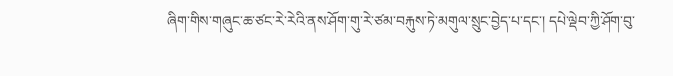ཞིག་གིས་གཞུང་ཆ་ཙང་རེ་རེའི་ནས་ཤོག་གུ་རེ་ཙམ་བརྐུས་ཏེ་མགུལ་སྲུང་བྱེད་པ་དང་། དཔེ་ལྡེབ་ཀྱི་ཤོག་བུ་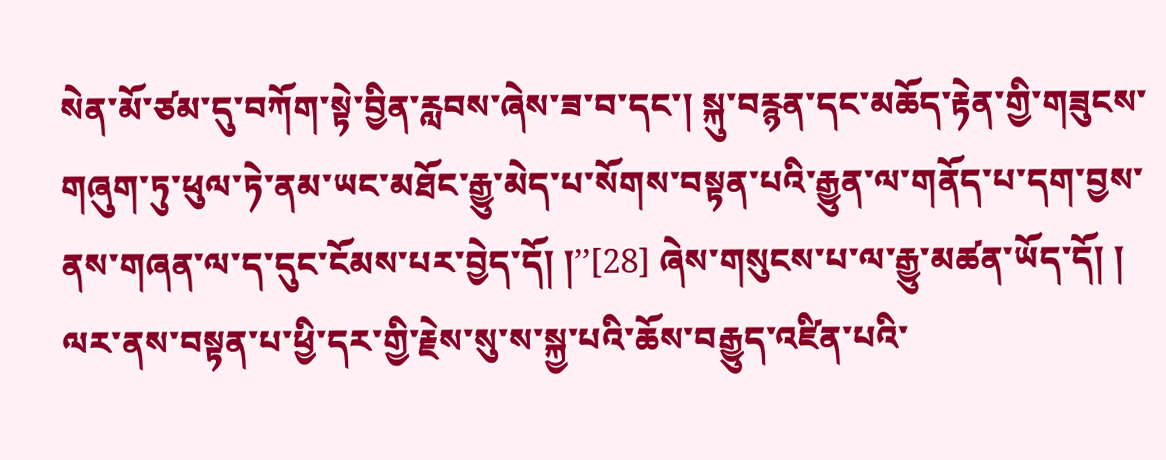སེན་མོ་ཙམ་དུ་བཀོག་སྟེ་བྱིན་རླབས་ཞེས་ཟ་བ་དང་། སྐུ་བརྙན་དང་མཆོད་རྟེན་གྱི་གཟུངས་གཞུག་ཏུ་ཕུལ་ཏེ་ནམ་ཡང་མཐོང་རྒྱུ་མེད་པ་སོགས་བསྟན་པའི་རྒྱུན་ལ་གནོད་པ་དག་བྱས་ནས་གཞན་ལ་ད་དུང་ངོམས་པར་བྱེད་དོ། །’’[28] ཞེས་གསུངས་པ་ལ་རྒྱུ་མཚན་ཡོད་དོ། །
ལར་ནས་བསྟན་པ་ཕྱི་དར་གྱི་རྗེས་སུ་ས་སྐྱ་པའི་ཆོས་བརྒྱུད་འཛིན་པའི་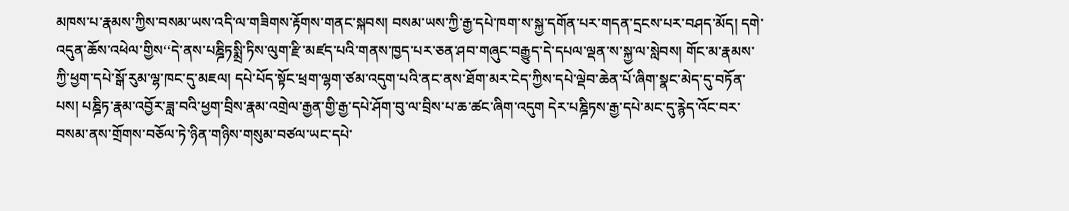མཁས་པ་རྣམས་ཀྱིས་བསམ་ཡས་འདི་ལ་གཟིགས་རྟོགས་གནང་སྐབས། བསམ་ཡས་ཀྱི་རྒྱ་དཔེ་ཁག་ས་སྐྱ་དགོན་པར་གདན་དྲངས་པར་བཤད་མོད། དགེ་འདུན་ཆོས་འཕེལ་གྱིས‘‘དེ་ནས་པཎྜིཏསྨྲི་ཏིས་ལུག་རྫི་མཛད་པའི་གནས་ཁྱད་པར་ཅན་ཤབ་གཞུང་བརྒྱུད་དེ་དཔལ་ལྡན་ས་སྐྱ་ལ་སླེབས། གོང་མ་རྣམས་ཀྱི་ཕྱག་དཔེ་སྒོ་རུམ་ལྷ་ཁང་དུ་མཇལ། དཔེ་པོད་སྟོང་ཕྲག་ལྷག་ཙམ་འདུག་པའི་ནང་ནས་ཐོག་མར་ངེད་ཀྱིས་དཔེ་ལྡེབ་ཆེན་པོ་ཞིག་སྣང་མེད་དུ་བཏོན་པས། པཎྜིཏ་རྣམ་འབྱོར་ཟླ་བའི་ཕྱག་བྲིས་རྣམ་འགྲེལ་རྒྱན་གྱི་རྒྱ་དཔེ་ཤོག་བུ་ལ་བྲིས་པ་ཆ་ཚང་ཞིག་འདུག དེར་པཎྜིཏས་རྒྱ་དཔེ་མང་དུ་རྙེད་འོང་བར་བསམ་ནས་གྲོགས་བཅོལ་ཏེ་ཉིན་གཉིས་གསུམ་བཙལ་ཡང་དཔེ་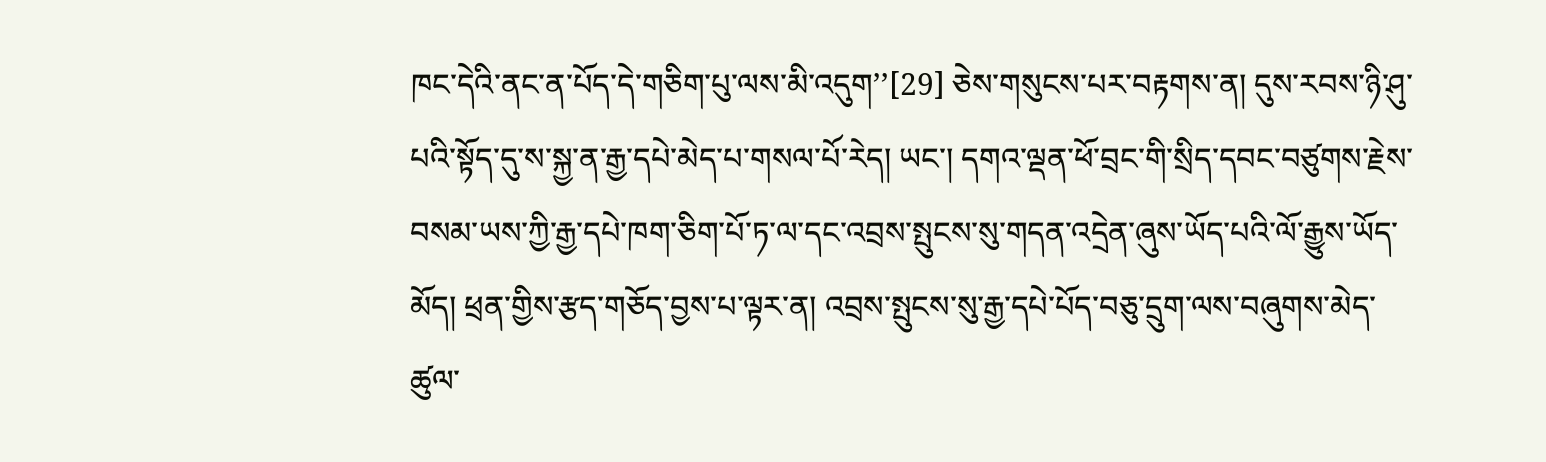ཁང་དེའི་ནང་ན་པོད་དེ་གཅིག་པུ་ལས་མི་འདུག’’[29] ཅེས་གསུངས་པར་བརྟགས་ན། དུས་རབས་ཉི་ཤུ་པའི་སྟོད་དུ་ས་སྐྱ་ན་རྒྱ་དཔེ་མེད་པ་གསལ་པོ་རེད། ཡང་། དགའ་ལྡན་ཕོ་བྲང་གི་སྲིད་དབང་བཙུགས་རྗེས་བསམ་ཡས་ཀྱི་རྒྱ་དཔེ་ཁག་ཅིག་པོ་ཏ་ལ་དང་འབྲས་སྤུངས་སུ་གདན་འདྲེན་ཞུས་ཡོད་པའི་ལོ་རྒྱུས་ཡོད་མོད། ཕྲན་གྱིས་རྩད་གཅོད་བྱས་པ་ལྟར་ན། འབྲས་སྤུངས་སུ་རྒྱ་དཔེ་པོད་བཅུ་དྲུག་ལས་བཞུགས་མེད་ཚུལ་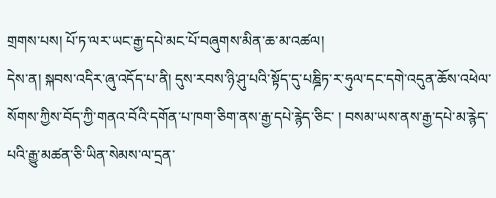གྲགས་པས། པོ་ཏ་ལར་ཡང་རྒྱ་དཔེ་མང་པོ་བཞུགས་མིན་ཆ་མ་འཚལ།
དེས་ན། སྐབས་འདིར་ཞུ་འདོད་པ་ནི། དུས་རབས་ཉི་ཤུ་པའི་སྟོད་དུ་པཎྜིཏ་ར་ཧུལ་དང་དགེ་འདུན་ཆོས་འཕེལ་སོགས་ཀྱིས་བོད་ཀྱི་གནའ་བོའི་དགོན་པ་ཁག་ཅིག་ནས་རྒྱ་དཔེ་རྙེད་ཅིང་ ། བསམ་ཡས་ནས་རྒྱ་དཔེ་མ་རྙེད་པའི་རྒྱུ་མཚན་ཅི་ཡིན་སེམས་ལ་དྲན་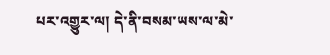པར་འགྱུར་ལ། དེ་ནི་བསམ་ཡས་ལ་མེ་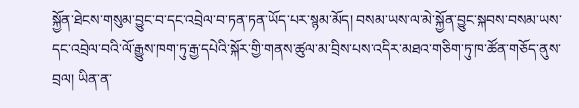སྐྱོན་ཐེངས་གསུམ་བྱུང་བ་དང་འབྲེལ་བ་ཏན་ཏན་ཡོད་པར་སྙམ་མོད། བསམ་ཡས་ལ་མེ་སྐྱོན་བྱུང་སྐབས་བསམ་ཡས་དང་འབྲེལ་བའི་ལོ་རྒྱུས་ཁག་ཏུ་རྒྱ་དཔེའི་སྐོར་གྱི་གནས་ཚུལ་མ་བྲིས་པས་འདིར་མཐའ་གཅིག་ཏུ་ཁ་ཚོན་གཅོད་ནུས་བྲལ། ཡིན་ན་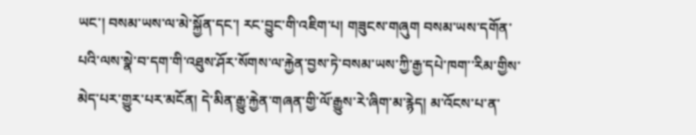ཡང་། བསམ་ཡས་ལ་མེ་སྐྱོན་དང་། རང་བྱུང་གི་འཇིག་པ། གཟུངས་གཞུག བསམ་ཡས་དགོན་པའི་ལས་སྣེ་བ་དག་གི་འཐུས་ཤོར་སོགས་ལ་རྐྱེན་བྱས་ཏེ་བསམ་ཡས་ཀྱི་རྒྱ་དཔེ་ཁག་་རིམ་གྱིས་མེད་པར་གྱུར་པར་མངོན། དེ་མིན་རྒྱུ་རྐྱེན་གཞན་གྱི་ལོ་རྒྱུས་རེ་ཞིག་མ་རྙེད། མ་འོངས་པ་ན་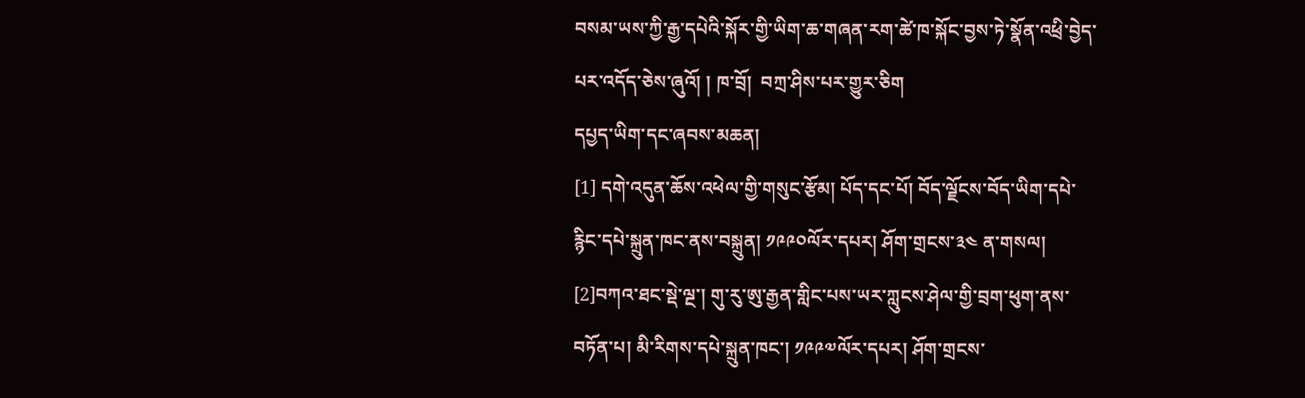བསམ་ཡས་ཀྱི་རྒྱ་དཔེའི་སྐོར་གྱི་ཡིག་ཆ་གཞན་རག་ཚེ་ཁ་སྐོང་བྱས་ཏེ་སྣོན་འཕྲི་བྱེད་པར་འདོད་ཅེས་ཞུའོ། ། ཁ་བྲོ།  བཀྲ་ཤིས་པར་གྱུར་ཅིག
དཔྱད་ཡིག་དང་ཞབས་མཆན།
[1] དགེ་འདུན་ཆོས་འཕེལ་གྱི་གསུང་རྩོམ། པོད་དང་པོ། བོད་ལྗོངས་བོད་ཡིག་དཔེ་རྙིང་དཔེ་སྐྲུན་ཁང་ནས་བསྐྲུན། ༡༩༩༠ལོར་དཔར། ཤོག་གྲངས་༣༤ ན་གསལ།
[2]བཀའ་ཐང་སྡེ་ལྔ་། གུ་རུ་ཨུ་རྒྱན་གླིང་པས་ཡར་ཀླུངས་ཤེལ་གྱི་བྲག་ཕུག་ནས་བཏོན་པ། མི་རིགས་དཔེ་སྐྲུན་ཁང་། ༡༩༩༧ལོར་དཔར། ཤོག་གྲངས་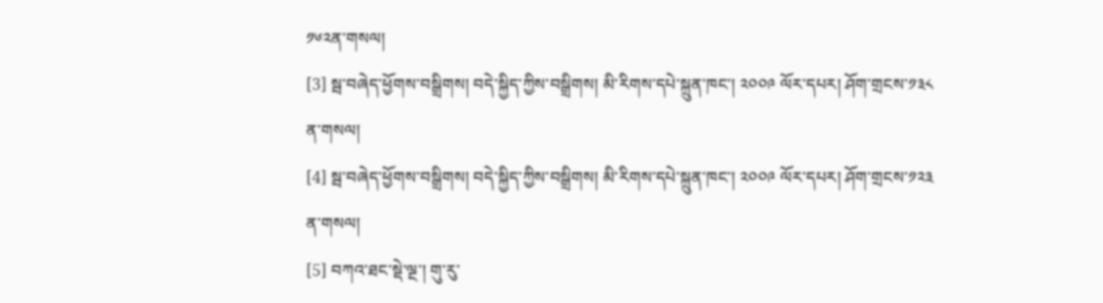༡༦༢ན་གསལ།
[3] སྦ་བཞེད་ཕྱོགས་བསྒྲིགས། བདེ་སྐྱིད་ཀྱིས་བསྒྲིགས། མི་རིགས་དཔེ་སྐྲུན་ཁང་། ༢༠༠༩ ལོར་དཔར། ཤོག་གྲངས་༡༣༨ ན་གསལ།
[4] སྦ་བཞེད་ཕྱོགས་བསྒྲིགས། བདེ་སྐྱིད་ཀྱིས་བསྒྲིགས། མི་རིགས་དཔེ་སྐྲུན་ཁང་། ༢༠༠༩ ལོར་དཔར། ཤོག་གྲངས་༡༢༣ ན་གསལ།
[5] བཀའ་ཐང་སྡེ་ལྔ་། གུ་རུ་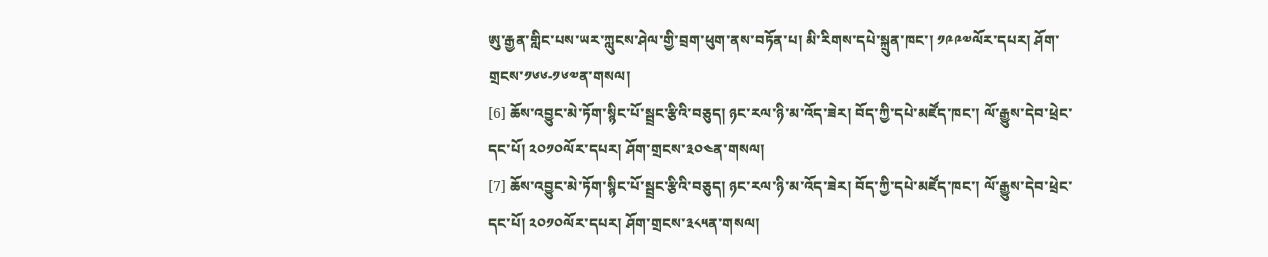ཨུ་རྒྱན་གླིང་པས་ཡར་ཀླུངས་ཤེལ་གྱི་བྲག་ཕུག་ནས་བཏོན་པ། མི་རིགས་དཔེ་སྐྲུན་ཁང་། ༡༩༩༧ལོར་དཔར། ཤོག་གྲངས་༡༦༦-༡༦༧ན་གསལ།
[6] ཆོས་འབྱུང་མེ་ཏོག་སྙིང་པོ་སྦྲང་རྩིའི་བཅུད། ཉང་རལ་ཉི་མ་འོད་ཟེར། བོད་ཀྱི་དཔེ་མཛོད་ཁང་། ལོ་རྒྱུས་དེབ་ཕྲེང་དང་པོ། ༢༠༡༠ལོར་དཔར། ཤོག་གྲངས་༣༠༤ན་གསལ།
[7] ཆོས་འབྱུང་མེ་ཏོག་སྙིང་པོ་སྦྲང་རྩིའི་བཅུད། ཉང་རལ་ཉི་མ་འོད་ཟེར། བོད་ཀྱི་དཔེ་མཛོད་ཁང་། ལོ་རྒྱུས་དེབ་ཕྲེང་དང་པོ། ༢༠༡༠ལོར་དཔར། ཤོག་གྲངས་༣༨༥ན་གསལ།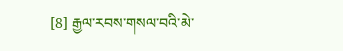[8] རྒྱལ་རབས་གསལ་བའི་མེ་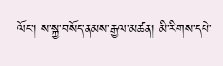ལོང་། ས་སྐྱ་བསོད་ནམས་རྒྱལ་མཚན། མི་རིགས་དཔེ་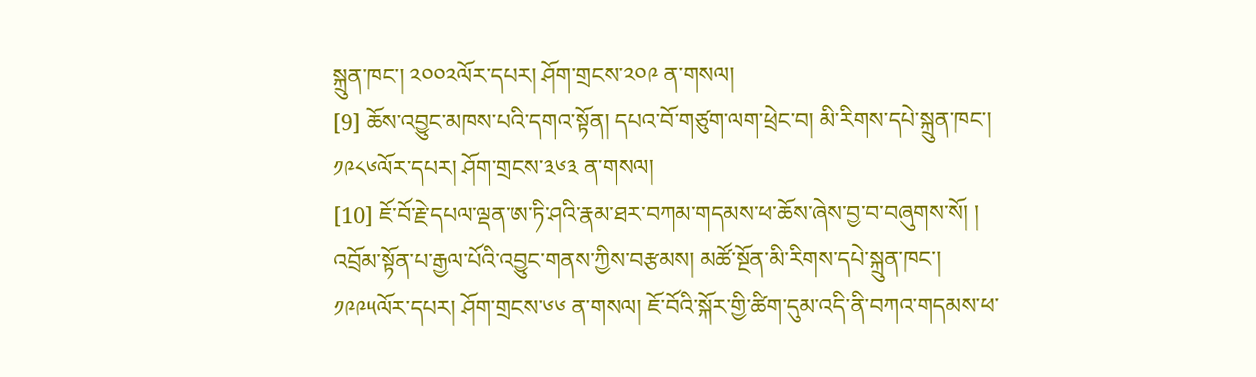སྐྲུན་ཁང་། ༢༠༠༢ལོར་དཔར། ཤོག་གྲངས་༢༠༩ ན་གསལ།
[9] ཆོས་འབྱུང་མཁས་པའི་དགའ་སྟོན། དཔའ་བོ་གཙུག་ལག་ཕྲེང་བ། མི་རིགས་དཔེ་སྐྲུན་ཁང་། ༡༩༨༦ལོར་དཔར། ཤོག་གྲངས་༣༦༣ ན་གསལ།
[10] ཇོ་བོ་རྗེ་དཔལ་ལྡན་ཨ་ཏི་ཤའི་རྣམ་ཐར་བཀམ་གདམས་ཕ་ཆོས་ཞེས་བྱ་བ་བཞུགས་སོ། །  འབྲོམ་སྟོན་པ་རྒྱལ་པོའི་འབྱུང་གནས་ཀྱིས་བརྩམས། མཚོ་སྔོན་མི་རིགས་དཔེ་སྐྲུན་ཁང་། ༡༩༩༥ལོར་དཔར། ཤོག་གྲངས་༦༦ ན་གསལ། ཇོ་བོའི་སྐོར་གྱི་ཚིག་དུམ་འདི་ནི་བཀའ་གདམས་ཕ་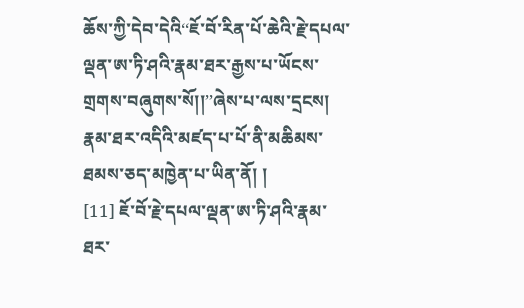ཆོས་ཀྱི་དེབ་དེའི‘‘ཇོ་བོ་རིན་པོ་ཆེའི་རྗེ་དཔལ་ལྡན་ཨ་ཏི་ཤའི་རྣམ་ཐར་རྒྱས་པ་ཡོངས་གྲགས་བཞུགས་སོ།།’’ཞེས་པ་ལས་དྲངས། རྣམ་ཐར་འདིའི་མཛད་པ་པོ་ནི་མཆིམས་ཐམས་ཅད་མཁྱེན་པ་ཡིན་ནོ། །
[11] ཇོ་བོ་རྗེ་དཔལ་ལྡན་ཨ་ཏི་ཤའི་རྣམ་ཐར་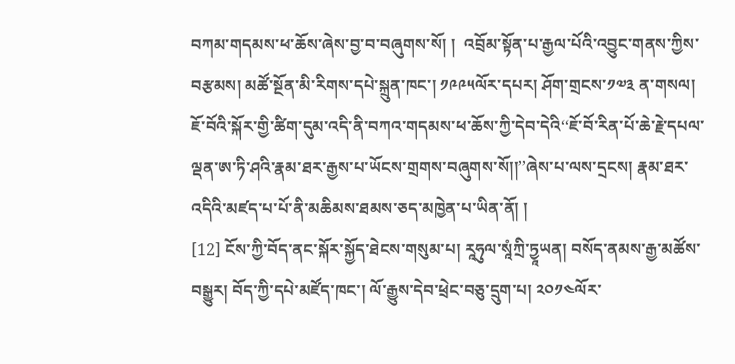བཀམ་གདམས་ཕ་ཆོས་ཞེས་བྱ་བ་བཞུགས་སོ། །  འབྲོམ་སྟོན་པ་རྒྱལ་པོའི་འབྱུང་གནས་ཀྱིས་བརྩམས། མཚོ་སྔོན་མི་རིགས་དཔེ་སྐྲུན་ཁང་། ༡༩༩༥ལོར་དཔར། ཤོག་གྲངས་༡༧༣ ན་གསལ། ཇོ་བོའི་སྐོར་གྱི་ཚིག་དུམ་འདི་ནི་བཀའ་གདམས་ཕ་ཆོས་ཀྱི་དེབ་དེའི‘‘ཇོ་བོ་རིན་པོ་ཆེ་རྗེ་དཔལ་ལྡན་ཨ་ཏི་ཤའི་རྣམ་ཐར་རྒྱས་པ་ཡོངས་གྲགས་བཞུགས་སོ།།’’ཞེས་པ་ལས་དྲངས། རྣམ་ཐར་འདིའི་མཛད་པ་པོ་ནི་མཆིམས་ཐམས་ཅད་མཁྱེན་པ་ཡིན་ནོ། །
[12] ངོས་ཀྱི་བོད་ནང་སྐོར་སྐྱོད་ཐེངས་གསུམ་པ། རཱཧུལ་སཱཾཀྲི་ཏྱཱཡན། བསོད་ནམས་རྒྱ་མཚོས་བསྒྱུར། བོད་ཀྱི་དཔེ་མཛོད་ཁང་། ལོ་རྒྱུས་དེབ་ཕྲེང་བཅུ་དྲུག་པ། ༢༠༡༤ལོར་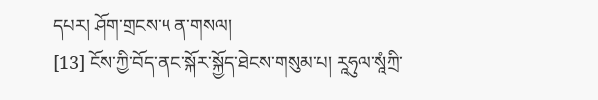དཔར། ཤོག་གྲངས་༥ ན་གསལ།
[13] ངོས་ཀྱི་བོད་ནང་སྐོར་སྐྱོད་ཐེངས་གསུམ་པ། རཱཧུལ་སཱཾཀྲི་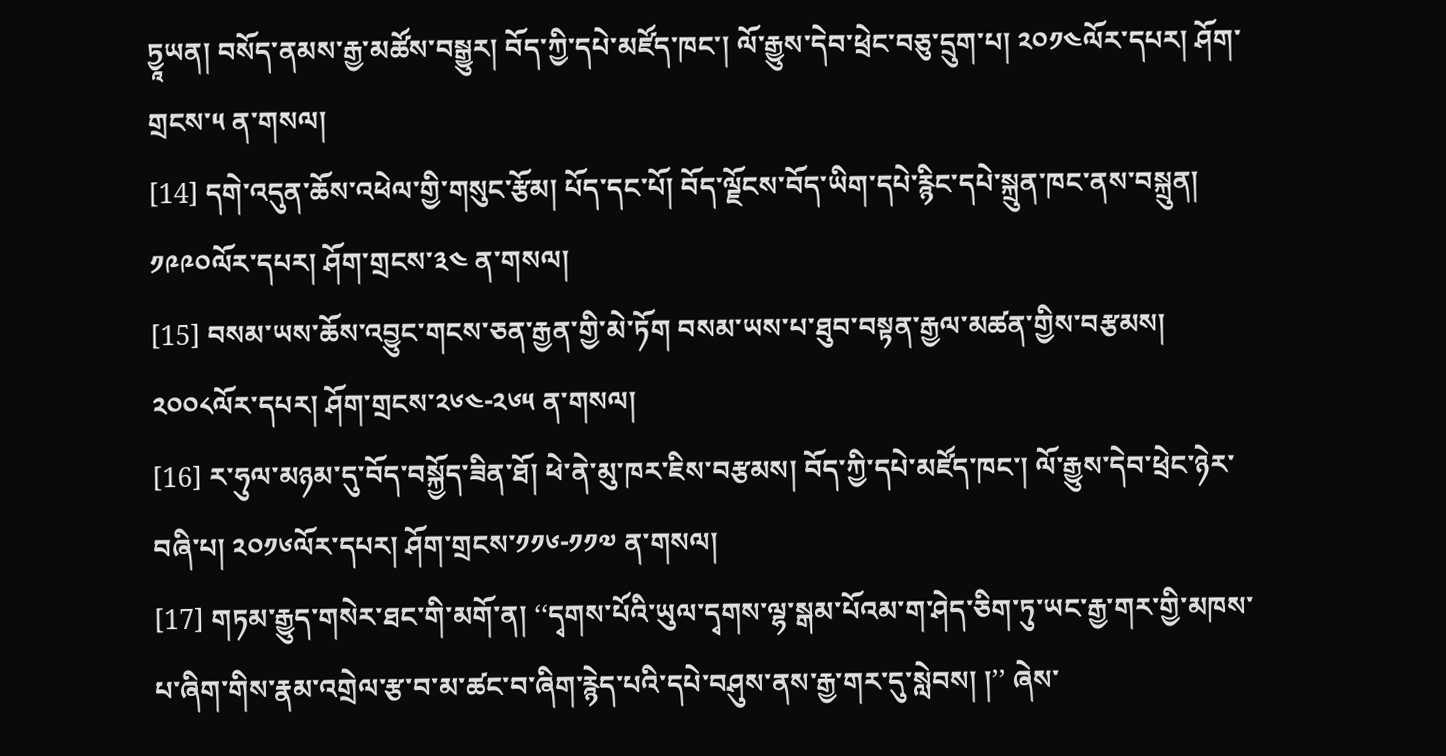ཏྱཱཡན། བསོད་ནམས་རྒྱ་མཚོས་བསྒྱུར། བོད་ཀྱི་དཔེ་མཛོད་ཁང་། ལོ་རྒྱུས་དེབ་ཕྲེང་བཅུ་དྲུག་པ། ༢༠༡༤ལོར་དཔར། ཤོག་གྲངས་༥ ན་གསལ།
[14] དགེ་འདུན་ཆོས་འཕེལ་གྱི་གསུང་རྩོམ། པོད་དང་པོ། བོད་ལྗོངས་བོད་ཡིག་དཔེ་རྙིང་དཔེ་སྐྲུན་ཁང་ནས་བསྐྲུན། ༡༩༩༠ལོར་དཔར། ཤོག་གྲངས་༣༤ ན་གསལ།
[15] བསམ་ཡས་ཆོས་འབྱུང་གངས་ཅན་རྒྱན་གྱི་མེ་ཏོག བསམ་ཡས་པ་ཐུབ་བསྟན་རྒྱལ་མཚན་གྱིས་བརྩམས། ༢༠༠༨ལོར་དཔར། ཤོག་གྲངས་༢༦༤-༢༦༥ ན་གསལ།
[16] ར་ཧུལ་མཉམ་དུ་བོད་བསྐྱོད་ཟིན་ཐོ། ཕེ་ནེ་མུ་ཁར་ཇིས་བརྩམས། བོད་ཀྱི་དཔེ་མཛོད་ཁང་། ལོ་རྒྱུས་དེབ་ཕྲེང་ཉེར་བཞི་པ། ༢༠༡༦ལོར་དཔར། ཤོག་གྲངས་༡༡༦-༡༡༧ ན་གསལ།
[17] གཏམ་རྒྱུད་གསེར་ཐང་གི་མགོ་ན། ‘‘དྭགས་པོའི་ཡུལ་དྭགས་ལྷ་སྒམ་པོའམ་ག་ཤེད་ཅིག་ཏུ་ཡང་རྒྱ་གར་གྱི་མཁས་པ་ཞིག་གིས་རྣམ་འགྲེལ་རྩ་བ་མ་ཚང་བ་ཞིག་རྙེད་པའི་དཔེ་བཤུས་ནས་རྒྱ་གར་དུ་སླེབས། །’’ ཞེས་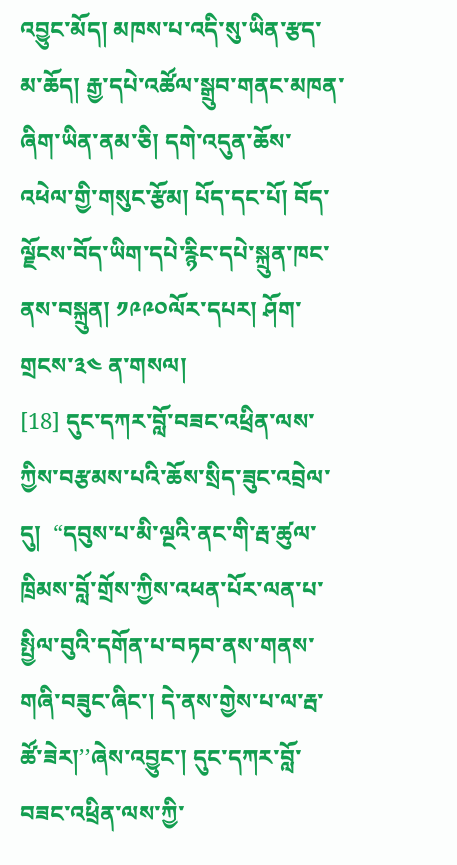འབྱུང་མོད། མཁས་པ་འདི་སུ་ཡིན་རྩད་མ་ཆོད། རྒྱ་དཔེ་འཚོལ་སྒྲུབ་གནང་མཁན་ཞིག་ཡིན་ནམ་ཅི། དགེ་འདུན་ཆོས་འཕེལ་གྱི་གསུང་རྩོམ། པོད་དང་པོ། བོད་ལྗོངས་བོད་ཡིག་དཔེ་རྙིང་དཔེ་སྐྲུན་ཁང་ནས་བསྐྲུན། ༡༩༩༠ལོར་དཔར། ཤོག་གྲངས་༣༤ ན་གསལ།
[18] དུང་དཀར་བློ་བཟང་འཕྲིན་ལས་ཀྱིས་བརྩམས་པའི་ཆོས་སྲིད་ཟུང་འབྲེལ་དུ།  “དབུས་པ་མི་ལྔའི་ནང་གི་རྦ་ཚུལ་ཁྲིམས་བློ་གྲོས་ཀྱིས་འཕན་པོར་ལན་པ་སྤྱིལ་བུའི་དགོན་པ་བཏབ་ནས་གནས་གཞི་བཟུང་ཞིང་། དེ་ནས་གྱེས་པ་ལ་རྦ་ཚོ་ཟེར།’’ཞེས་འབྱུང་། དུང་དཀར་བློ་བཟང་འཕྲིན་ལས་ཀྱི་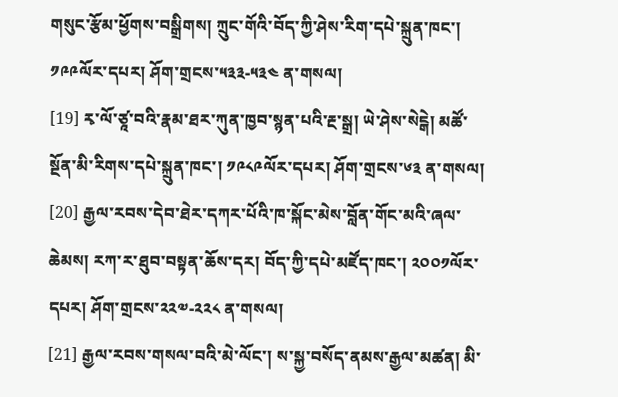གསུང་རྩོམ་ཕྱོགས་བསྒྲིགས། ཀྲུང་གོའི་བོད་ཀྱི་ཤེས་རིག་དཔེ་སྐྲུན་ཁང་། ༡༩༩ལོར་དཔར། ཤོག་གྲངས་༥༣༣-༥༣༤ ན་གསལ།
[19] རྭ་ལོ་ཙཱ་བའི་རྣམ་ཐར་ཀུན་ཁྱབ་སྙན་པའི་རྔ་སྒྲ། ཡེ་ཤེས་སེངྒེ། མཚོ་སྔོན་མི་རིགས་དཔེ་སྐྲུན་ཁང་། ༡༩༨༩ལོར་དཔར། ཤོག་གྲངས་༦༣ ན་གསལ།
[20] རྒྱལ་རབས་དེབ་ཐེར་དཀར་པོའི་ཁ་སྐོང་མེས་བློན་གོང་མའི་ཞལ་ཆེམས། རཀ་ར་ཐུབ་བསྟན་ཆོས་དར། བོད་ཀྱི་དཔེ་མཛོད་ཁང་། ༢༠༠༡ལོར་དཔར། ཤོག་གྲངས་༢༢༧-༢༢༨ ན་གསལ།
[21] རྒྱལ་རབས་གསལ་བའི་མེ་ལོང་། ས་སྐྱ་བསོད་ནམས་རྒྱལ་མཚན། མི་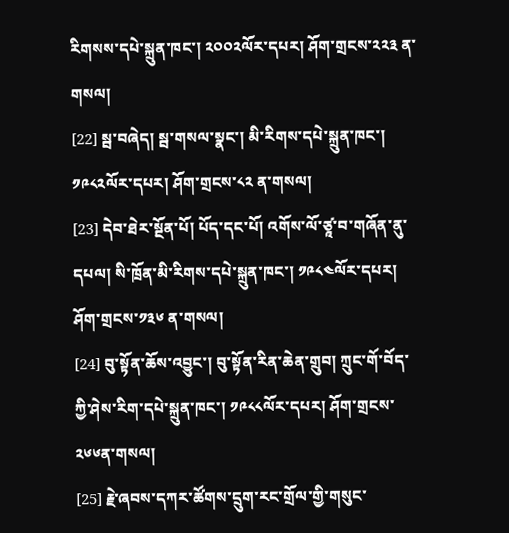རིགསས་དཔེ་སྐྲུན་ཁང་། ༢༠༠༢ལོར་དཔར། ཤོག་གྲངས་༢༢༣ ན་གསལ།
[22] སྦ་བཞེད། སྦ་གསལ་སྣང་། མི་རིགས་དཔེ་སྐྲུན་ཁང་། ༡༩༨༢ལོར་དཔར། ཤོག་གྲངས་༨༢ ན་གསལ།
[23] དེབ་ཐེར་སྔོན་པོ། པོད་དང་པོ། འགོས་ལོ་ཙཱ་བ་གཞོན་ནུ་དཔལ། སི་ཁྲོན་མི་རིགས་དཔེ་སྐྲུན་ཁང་། ༡༩༨༤ལོར་དཔར། ཤོག་གྲངས་༡༣༦ ན་གསལ།
[24] བུ་སྟོན་ཆོས་འབྱུང་། བུ་སྟོན་རིན་ཆེན་གྲུབ། ཀྲུང་གོ་བོད་ཀྱི་ཤེས་རིག་དཔེ་སྐྲུན་ཁང་། ༡༩༨༨ལོར་དཔར། ཤོག་གྲངས་༢༦༦ན་གསལ།
[25] རྗེ་ཞབས་དཀར་ཚོགས་དྲུག་རང་གྲོལ་གྱི་གསུང་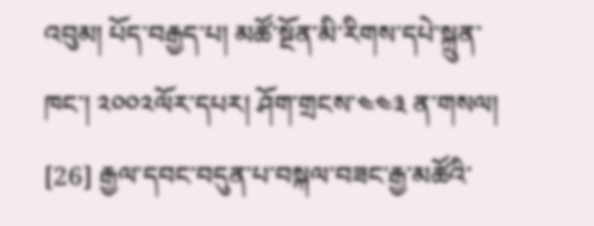འབུམ། པོད་བརྒྱད་པ། མཚོ་སྔོན་མི་རིགས་དཔེ་སྐྲུན་ཁང་། ༢༠༠༢ལོར་དཔར། ཤོག་གྲངས་༤༤༣ ན་གསལ།
[26] རྒྱལ་དབང་བདུན་པ་བསྐལ་བཟང་རྒྱ་མཚོའི་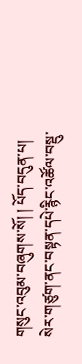གསུང་འབུམ་བཞུགས་སོ། ། པོད་བདུན་པ། སེར་གཙུག་ནང་བསྟན་དཔེ་རྙིང་འཚོལ་བསྡུ་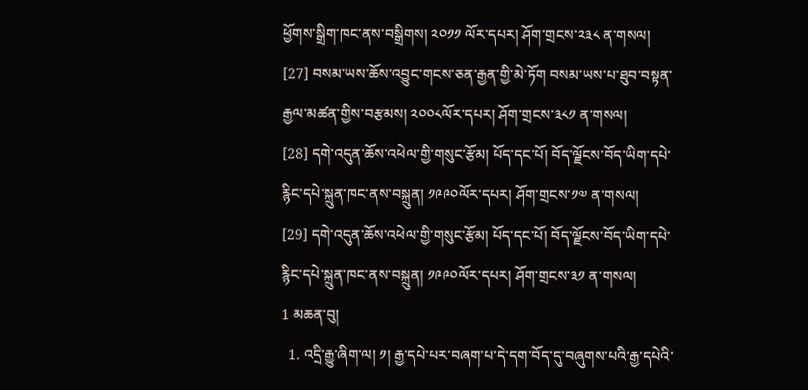ཕྱོགས་སྒྲིག་ཁང་ནས་བསྒྲིགས། ༢༠༡༡ ལོར་དཔར། ཤོག་གྲངས་༢༣༨ ན་གསལ།
[27] བསམ་ཡས་ཆོས་འབྱུང་གངས་ཅན་རྒྱན་གྱི་མེ་ཏོག བསམ་ཡས་པ་ཐུབ་བསྟན་རྒྱལ་མཚན་གྱིས་བརྩམས། ༢༠༠༨ལོར་དཔར། ཤོག་གྲངས་༣༨༡ ན་གསལ།
[28] དགེ་འདུན་ཆོས་འཕེལ་གྱི་གསུང་རྩོམ། པོད་དང་པོ། བོད་ལྗོངས་བོད་ཡིག་དཔེ་རྙིང་དཔེ་སྐྲུན་ཁང་ནས་བསྐྲུན། ༡༩༩༠ལོར་དཔར། ཤོག་གྲངས་༡༧ ན་གསལ།
[29] དགེ་འདུན་ཆོས་འཕེལ་གྱི་གསུང་རྩོམ། པོད་དང་པོ། བོད་ལྗོངས་བོད་ཡིག་དཔེ་རྙིང་དཔེ་སྐྲུན་ཁང་ནས་བསྐྲུན། ༡༩༩༠ལོར་དཔར། ཤོག་གྲངས་༣༡ ན་གསལ།
1 མཆན་བུ།
  1. འདྲི་རྒྱུ་ཞིག་ལ། ༡། རྒྱ་དཔེ་པར་བཞག་པ་དེ་དག་བོད་དུ་བཞུགས་པའི་རྒྱ་དཔེའི་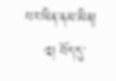པར་ཡིན་ནམ་མིན།
    ༢། བོད་དུ་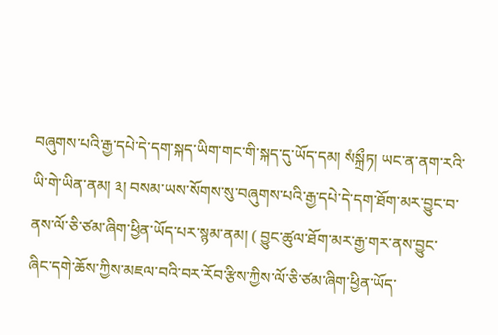བཞུགས་པའི་རྒྱ་དཔེ་དེ་དག་སྐད་ཡིག་གང་གི་སྐད་དུ་ཡོད་དམ། སཾསྐྲྀཏ། ཡང་ན་ནག་རའི་ཡི་གེ་ཡིན་ནམ། ༣། བསམ་ཡས་སོགས་སུ་བཞུགས་པའི་རྒྱ་དཔེ་དེ་དག་ཐོག་མར་བྱུང་བ་ནས་ལོ་ཅི་ཙམ་ཞིག་ཕྱིན་ཡོད་པར་སྙམ་ནམ། ( བྱུང་ཚུལ་ཐོག་མར་རྒྱ་གར་ནས་བྱུང་ཞིང་དགེ་ཆོས་ཀྱིས་མཇལ་བའི་བར་རོབ་རྩིས་ཀྱིས་ལོ་ཅི་ཙམ་ཞིག་ཕྱིན་ཡོད་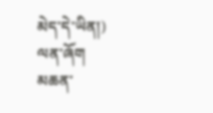མེད་དེ་ཡིན།)
ལན་ཞོག
མཆན་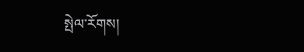སྤེལ་རོགས།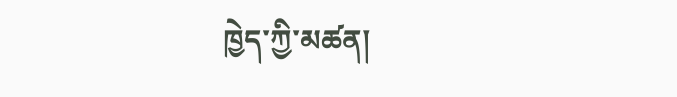ཁྱེད་ཀྱི་མཚན།